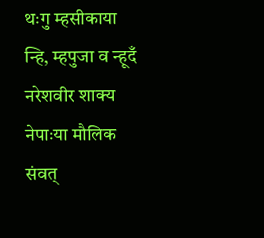थःगु म्हसीकाया न्हि, म्हपुजा व न्हूदँ
नरेशवीर शाक्य
नेपाःया मौलिक संवत्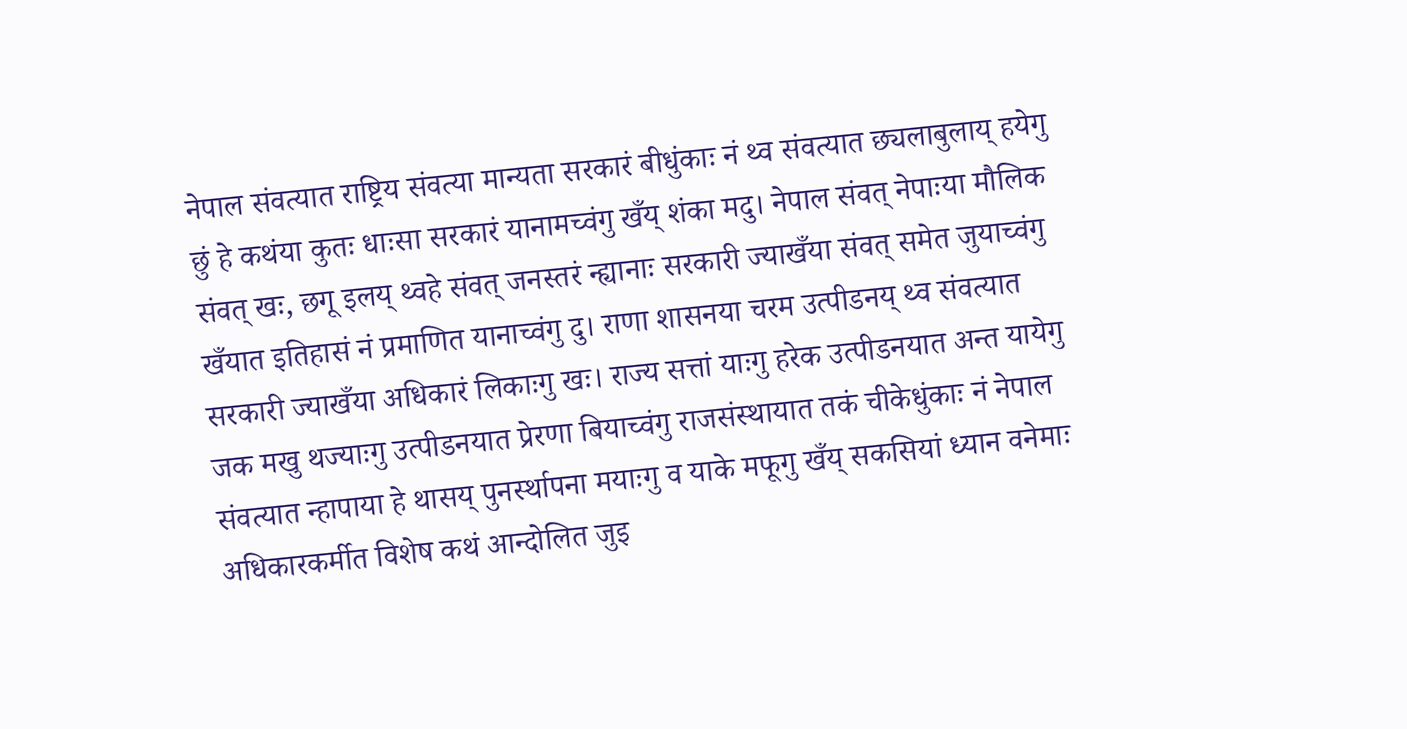नेपाल संवत्यात राष्ट्रिय संवत्या मान्यता सरकारं बीधुंकाः नं थ्व संवत्यात छ्यलाबुलाय् हयेगु छुं हे कथंया कुतः धाःसा सरकारं यानामच्वंगु खँय् शंका मदु। नेपाल संवत् नेपाःया मौलिक संवत् खः, छगू इलय् थ्वहे संवत् जनस्तरं न्ह्यानाः सरकारी ज्याखँया संवत् समेत जुयाच्वंगु खँयात इतिहासं नं प्रमाणित यानाच्वंगु दु। राणा शासनया चरम उत्पीडनय् थ्व संवत्यात सरकारी ज्याखँया अधिकारं लिकाःगु खः। राज्य सत्तां याःगु हरेक उत्पीडनयात अन्त यायेगु जक मखु थज्याःगु उत्पीडनयात प्रेरणा बियाच्वंगु राजसंस्थायात तकं चीकेधुंकाः नं नेपाल संवत्यात न्हापाया हे थासय् पुनर्स्थापना मयाःगु व याके मफूगु खँय् सकसियां ध्यान वनेमाः अधिकारकर्मीत विशेष कथं आन्दोलित जुइ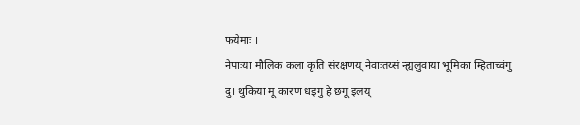फयेमाः ।
नेपाःया मौलिक कला कृति संरक्षणय् नेवाःतय्सं न्ह्यलुवाया भूमिका म्हिताच्वंगु दु। थुकिया मू कारण धइगु हे छगू इलय्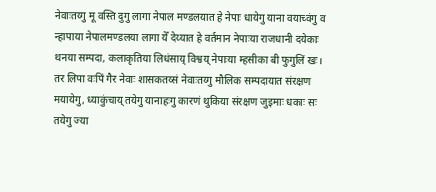नेवाःतय्गु मू वस्ति दुगु लागा नेपाल मण्डलयात हे नेपाः धायेगु याना वयाच्वंगु व न्हापाया नेपालमण्डलया लागा येँ देय्यात हे वर्तमान नेपाःया राजधानी दयेकाः थनया सम्पदा, कलाकृतिया लिधंसाय् विश्वय् नेपाःया म्हसीका बी फुगुलिं खः। तर लिपा वःपिं गैर नेवाः शासकतय्सं नेवाःतय्गु मौलिक सम्पदायात संरक्षण मयायेगु, ध्याकुंचाय् तयेगु यानाहःगु कारणं थुकिया संरक्षण जुइमाः धकाः सः तयेगु ज्या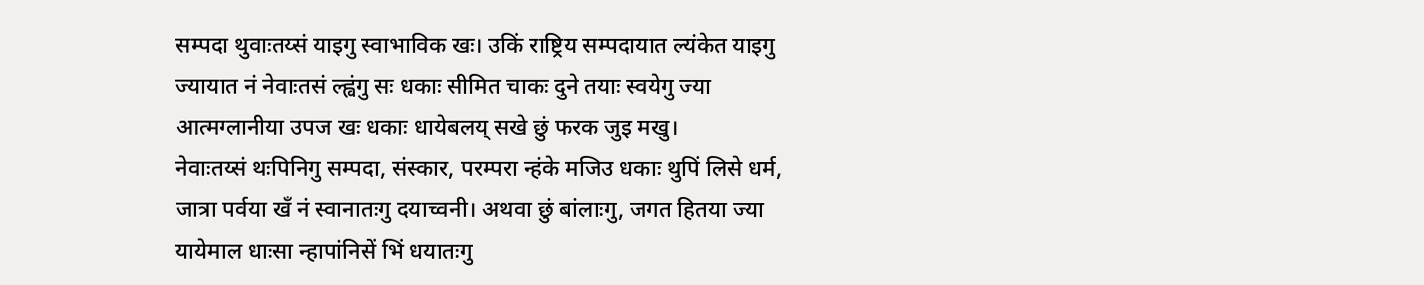सम्पदा थुवाःतय्सं याइगु स्वाभाविक खः। उकिं राष्ट्रिय सम्पदायात ल्यंकेत याइगु ज्यायात नं नेवाःतसं ल्ह्वंगु सः धकाः सीमित चाकः दुने तयाः स्वयेगु ज्या आत्मग्लानीया उपज खः धकाः धायेबलय् सखे छुं फरक जुइ मखु।
नेवाःतय्सं थःपिनिगु सम्पदा, संस्कार, परम्परा न्हंके मजिउ धकाः थुपिं लिसे धर्म, जात्रा पर्वया खँ नं स्वानातःगु दयाच्वनी। अथवा छुं बांलाःगु, जगत हितया ज्या यायेमाल धाःसा न्हापांनिसें भिं धयातःगु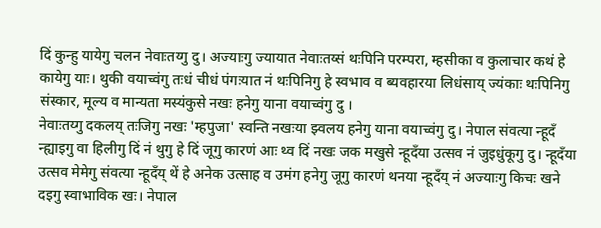दिं कुन्हु यायेगु चलन नेवाःतय्गु दु। अज्याःगु ज्यायात नेवाःतय्सं थःपिनि परम्परा, म्हसीका व कुलाचार कथं हे कायेगु याः। थुकी वयाच्वंगु तःधं चीधं पंगःयात नं थःपिनिगु हे स्वभाव व ब्यवहारया लिधंसाय् ज्यंकाः थःपिनिगु संस्कार, मूल्य व मान्यता मस्यंकुसे नखः हनेगु याना वयाच्वंगु दु ।
नेवाःतय्गु दकलय् तःजिगु नखः 'म्हपुजा' स्वन्ति नखःया झ्वलय हनेगु याना वयाच्वंगु दु। नेपाल संवत्या न्हूदँ न्ह्याइगु वा हिलीगु दिं नं थुगु हे दिं जूगु कारणं आः थ्व दिं नखः जक मखुसे न्हूदँया उत्सव नं जुइधुंकूगु दु। न्हूदँया उत्सव मेमेगु संवत्या न्हूदँय् थें हे अनेक उत्साह व उमंग हनेगु जूगु कारणं थनया न्हूदँय् नं अज्याःगु किचः खने दइगु स्वाभाविक खः। नेपाल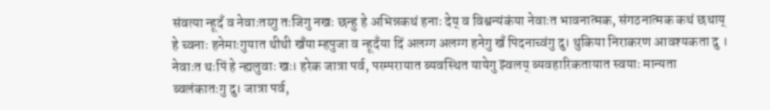संवत्या न्हूदँ व नेवाःतय्गु तःजिगु नखः छन्हु हे अभिन्नकथं हनाः देय् व विश्वन्यंकंया नेवाःत भावनात्मक, संगठनात्मक कथं छथाय् हे च्वनाः हनेमाःगुयात थीथी खँया म्हपुजा व न्हूदँया दिं अलग्ग अलग्ग हनेगु खँ पिदनाच्वंगु दु। थुकिया निराकरण आवश्यकता दु ।
नेवाःत थःपिं हे न्ह्यलुवाः खः। हरेक जात्रा पर्व, परम्परायात ब्यवस्थित यायेगु झ्वलय् ब्यवहारिकतायात स्वयाः मान्यता ब्वलंकातःगु दु। जात्रा पर्व,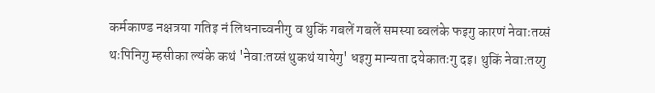कर्मकाण्ड नक्षत्रया गतिइ नं लिधनाच्वनीगु व थुकिं गबलें गबलें समस्या ब्वलंके फइगु कारणं नेवाःतय्सं थःपिनिगु म्हसीका ल्यंके कथं 'नेवाःतय्सं थुकथं यायेगु' धइगु मान्यता दयेकातःगु दइ। थुकिं नेवाःतय्गु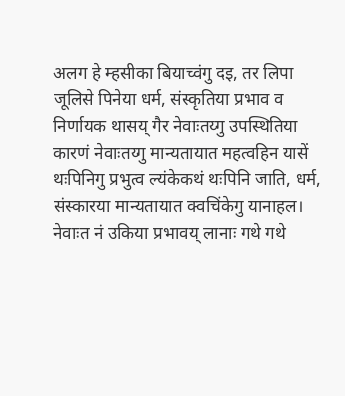अलग हे म्हसीका बियाच्वंगु दइ, तर लिपा जूलिसे पिनेया धर्म, संस्कृतिया प्रभाव व निर्णायक थासय् गैर नेवाःतय्गु उपस्थितिया कारणं नेवाःतय्गु मान्यतायात महत्वहिन यासें थःपिनिगु प्रभुत्व ल्यंकेकथं थःपिनि जाति, धर्म, संस्कारया मान्यतायात क्वचिंकेगु यानाहल। नेवाःत नं उकिया प्रभावय् लानाः गथे गथे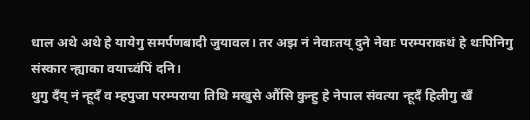धाल अथे अथे हे यायेगु समर्पणबादी जुयावल। तर अझ नं नेवाःतय् दुने नेवाः परम्पराकथं हे थःपिनिगु संस्कार न्ह्याका वयाच्वंपिं दनि।
थुगु दँय् नं न्हूदँ व म्हपुजा परम्पराया तिथि मखुसे औंसि कुन्हु हे नेपाल संवत्या न्हूदँ हिलीगु खँ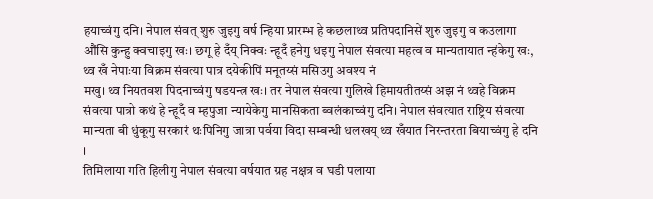हयाच्वंगु दनि। नेपाल संवत् शुरु जुइगु वर्ष न्हिया प्रारम्भ हे कछलाथ्व प्रतिपदानिसें शुरु जुइगु व कउलागा औंसि कुन्हु क्वचाइगु खः। छगू हे दँय् निक्वः न्हूदँ हनेगु धइगु नेपाल संवत्या महत्व व मान्यतायात न्हंकेगु खः, थ्व खँ नेपाःया विक्रम संवत्या पात्र दयेकीपिं मनूतय्सं मसिउगु अवश्य नं
मखु। थ्व नियतवश पिदनाच्वंगु षडयन्त्र खः। तर नेपाल संवत्या गुलिखे हिमायतीतय्सं अझ नं थ्वहे विक्रम संवत्या पात्रो कथं हे न्हूदँ व म्हपुजा न्यायेकेगु मानसिकता ब्वलंकाच्वंगु दनि। नेपाल संवत्यात राष्ट्रिय संवत्या मान्यता बी धुंकूगु सरकारं थःपिनिगु जात्रा पर्वया विदा सम्बन्धी धलखय् थ्व खँयात निरन्तरता बियाच्वंगु हे दनि ।
तिमिलाया गति हिलीगु नेपाल संवत्या वर्षयात ग्रह नक्षत्र व घडी पलाया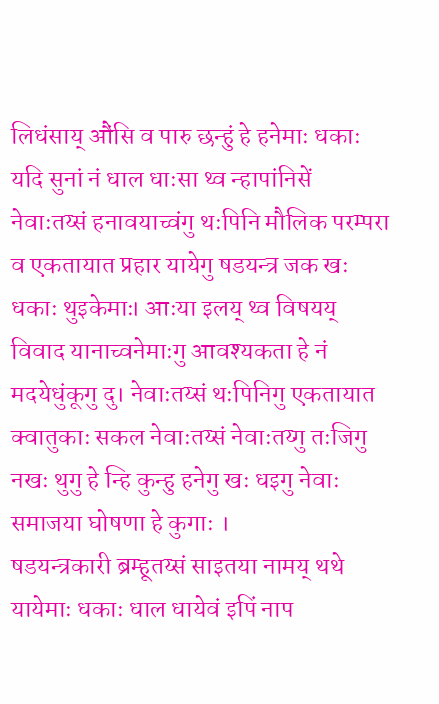लिधंसाय् औंसि व पारु छन्हुं हे हनेमाः धकाः यदि सुनां नं धाल धाःसा थ्व न्हापांनिसें नेवाःतय्सं हनावयाच्वंगु थःपिनि मौलिक परम्परा व एकतायात प्रहार यायेगु षडयन्त्र जक खः धकाः थुइकेमाः। आःया इलय् थ्व विषयय् विवाद यानाच्वनेमाःगु आवश्यकता हे नं मदयेधुंकूगु दु। नेवाःतय्सं थःपिनिगु एकतायात क्वातुकाः सकल नेवाःतय्सं नेवाःतय्गु तःजिगु नखः थुगु हे न्हि कुन्हु हनेगु खः धइगु नेवाः समाजया घोषणा हे कुगाः ।
षडयन्त्रकारी ब्रम्हूतय्सं साइतया नामय् थथे यायेमाः धकाः धाल धायेवं इपिं नाप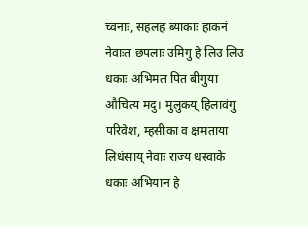च्वनाः, सहलह ब्याकाः हाकनं नेवाःत छपलाः उमिगु हे लिउ लिउ धकाः अभिमत पित बीगुया औचित्य मदु। मुलुकय् हिलावंगु परिवेश, म्हसीका व क्षमताया लिधंसाय् नेवाः राज्य धस्वाके धकाः अभियान हे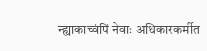न्ह्याकाच्वंपिं नेवाः अधिकारकर्मीत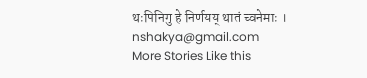थःपिनिगु हे निर्णयय् थातं च्वनेमाः ।
nshakya@gmail.com
More Stories Like this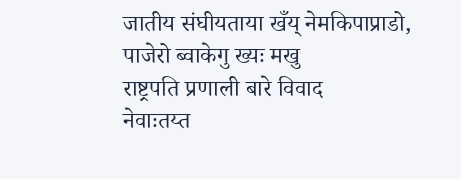जातीय संघीयताया खँय् नेमकिपाप्राडो, पाजेरो ब्वाकेगु ख्यः मखु
राष्ट्रपति प्रणाली बारे विवाद
नेवाःतय्त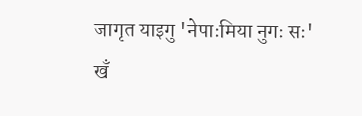जागृत याइगु 'नेपाःमिया नुगः सः'
खँ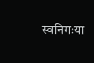स्वनिगःया